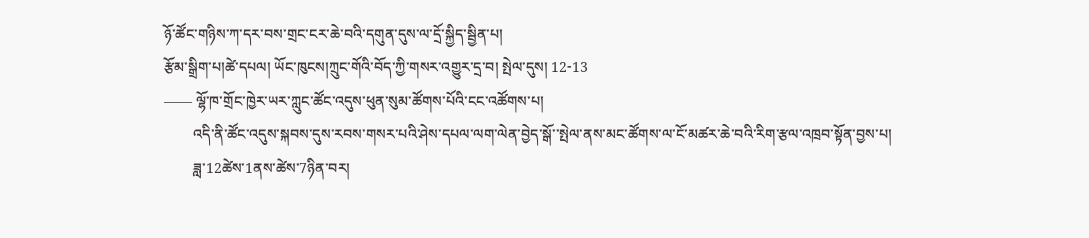ཉོ་ཚོང་གཉིས་ཀ་དར་བས་གྲང་ངར་ཆེ་བའི་དགུན་དུས་ལ་དྲོ་སྐྱིད་སྦྱིན་པ།
རྩོམ་སྒྲིག་པ།ཚེ་དཔལ། ཡོང་ཁུངས།ཀྲུང་གོའི་བོད་ཀྱི་གསར་འགྱུར་དྲ་བ། སྤེལ་དུས། 12-13
—— ལྷོ་ཁ་གྲོང་ཁྱེར་ཡར་ཀླུང་ཚོང་འདུས་ཕུན་སུམ་ཚོགས་པོའི་ངང་འཚོགས་པ།
        འདི་ནི་ཚོང་འདུས་སྐབས་དུས་རབས་གསར་པའི་ཤེས་དཔལ་ལག་ལེན་བྱེད་སྒོ་་སྤེལ་ནས་མང་ཚོགས་ལ་ངོ་མཚར་ཆེ་བའི་རིག་རྩལ་འཁྲབ་སྟོན་བྱས་པ།
        ཟླ་12ཚེས་1ནས་ཚེས་7ཉིན་བར།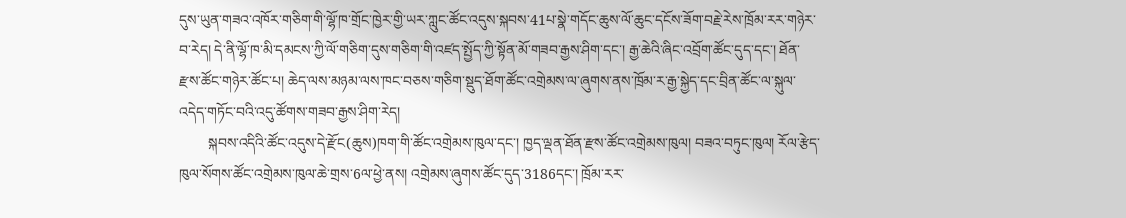དུས་ཡུན་གཟའ་འཁོར་གཅིག་གི་ལྷོ་ཁ་གྲོང་ཁྱེར་གྱི་ཡར་ཀླུང་ཚོང་འདུས་སྐབས་41པ་སྣེ་གདོང་ཆུས་ལོ་ཆུང་དངོས་ཟོག་བརྗེ་རེས་ཁྲོམ་རར་གཉེར་བ་རེད། དེ་ནི་ལྷོ་ཁ་མི་དམངས་ཀྱི་ལོ་གཅིག་དུས་གཅིག་གི་འཛད་སྤྱོད་ཀྱི་སྟོན་མོ་གཟབ་རྒྱས་ཤིག་དང་། རྒྱ་ཆེའི་ཞིང་འབྲོག་ཚོང་དུད་དང་། ཐོན་རྫས་ཚོང་གཉེར་ཚོང་པ། ཆེད་ལས་མཉམ་ལས་ཁང་བཅས་གཅིག་སྡུད་ཐོག་ཚོང་འགྲེམས་ལ་ཞུགས་ནས་ཁྲོམ་ར་རྒྱ་སྐྱེད་དང་བྲིན་ཚོང་ལ་སྐུལ་འདེད་གཏོང་བའི་འདུ་ཚོགས་གཟབ་རྒྱས་ཤིག་རེད།
        སྐབས་འདིའི་ཚོང་འདུས་དེ་རྫོང(ཆུས)ཁག་གི་ཚོང་འགྲེམས་ཁུལ་དང་། ཁྱད་ལྡན་ཐོན་རྫས་ཚོང་འགྲེམས་ཁུལ། བཟའ་བཏུང་ཁུལ། རོལ་རྩེད་ཁུལ་སོགས་ཚོང་འགྲེམས་ཁུལ་ཆེ་གྲས་6ལ་ཕྱེ་ནས། འགྲེམས་ཞུགས་ཚོང་དུད་3186དང་། ཁྲོམ་རར་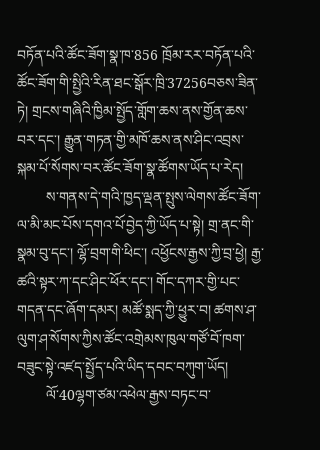བཏོན་པའི་ཚོང་ཟོག་སྣ་ཁ་856 ཁྲོམ་རར་བཏོན་པའི་ཚོང་ཟོག་གི་སྤྱིའི་རིན་ཐང་སྒོར་ཁྲི་37256བཅས་ཟིན་ཏེ། གྲངས་གཞིའི་ཁྱིམ་སྤྱོད་གློག་ཆས་ནས་གྱོན་ཆས་བར་དང་། རྒྱུན་གཏན་གྱི་མཁོ་ཆས་ནས་ཤིང་འབྲས་སྐམ་པོ་སོགས་བར་ཚོང་ཟོག་སྣ་ཚོགས་ཡོད་པ་རེད།
        ས་གནས་དེ་གའི་ཁྱད་ལྡན་སྤུས་ལེགས་ཚོང་ཟོག་ལ་མི་མང་པོས་དགའ་པོ་བྱེད་ཀྱི་ཡོད་པ་སྟེ། གྲ་ནང་གི་སྣམ་བུ་དང་། ལྷོ་བྲག་གི་ཕིང་། འཕྱོངས་རྒྱས་ཀྱི་བྲ་ཕྱེ། རྒྱ་ཚའི་སྟར་ཀ་དང་ཤིང་ཕོར་དང་། གོང་དཀར་གྱི་པང་གདན་དང་ཞོག་དམར། མཚོ་སྨད་ཀྱི་ཕྱུར་བ། ཚགས་ཤ་ལུག་ཤ་སོགས་ཀྱིས་ཚོང་འགྲེམས་ཁུལ་གཙོ་བོ་ཁག་བཟུང་སྟེ་འཛད་སྤྱོད་པའི་ཡིད་དབང་བཀུག་ཡོད།
        ལོ་40ལྷག་ཙམ་འཕེལ་རྒྱས་བཏང་བ་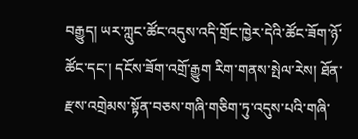བརྒྱུད། ཡར་ཀླུང་ཚོང་འདུས་འདི་གྲོང་ཁྱེར་དེའི་ཚོང་ཟོག་ཉོ་ཚོང་དང་། དངོས་ཟོག་འགྲོ་རྒྱུག རིག་གནས་སྤེལ་རེས། ཐོན་རྫས་འགྲེམས་སྟོན་བཅས་གཞི་གཅིག་ཏུ་འདུས་པའི་གཞི་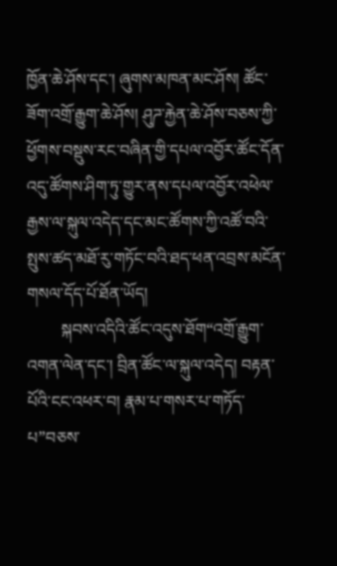ཁྱོན་ཆེ་ཤོས་དང་། ཞུགས་མཁན་མང་ཤོས། ཚོང་ཟོག་འགྲོ་རྒྱུག་ཆེ་ཤོས། ཤུཌ་རྐྱེན་ཆེ་ཤོས་བཅས་ཀྱི་ཕྱོགས་བསྡུས་རང་བཞིན་གྱི་དཔལ་འབྱོར་ཚོང་དོན་འདུ་ཚོགས་ཤིག་ཏུ་གྱུར་ནས་དཔལ་འབྱོར་འཕེལ་རྒྱས་ལ་སྐུལ་འདེད་དང་མང་ཚོགས་ཀྱི་འཚོ་བའི་སྤུས་ཚད་མཐོ་རུ་གཏོང་བའི་ཐད་ཕན་འབྲས་མངོན་གསལ་དོད་པོ་ཐོན་ཡོད།
        སྐབས་འདིའི་ཚོང་འདུས་ཐོག“འགྲོ་རྒྱུག་འགན་ལེན་དང་། བྲིན་ཚོང་ལ་སྐུལ་འདེད། བརྟན་པོའི་ངང་འཕར་བ། རྣམ་པ་གསར་པ་གཏོད་པ”བཅས་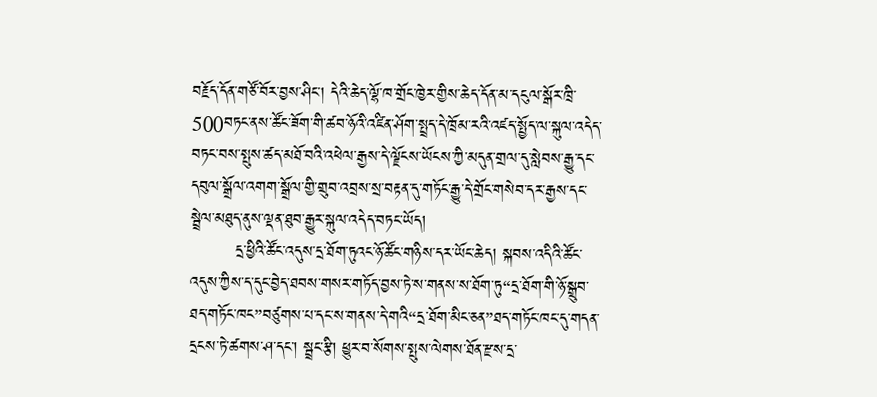བརྗོད་དོན་གཙོ་བོར་བྱས་ཤིང་། དེའི་ཆེད་ལྷོ་ཁ་གྲོང་ཁྱེར་གྱིས་ཆེད་དོན་མ་དངུལ་སྒོར་ཁྲི་500བཏང་ནས་ཚོང་ཟོག་གི་ཚབ་ཉོའི་འཛིན་ཤོག་སྤྲད་དེ་ཁྲོམ་རའི་འཛད་སྤྱོད་ལ་སྐུལ་འདེད་བཏང་བས་སྤུས་ཚད་མཐོ་བའི་འཕེལ་རྒྱས་དེ་ལྗོངས་ཡོངས་ཀྱི་མདུན་གྲལ་དུ་སླེབས་རྒྱུ་དང་དབུལ་སྒྲོལ་འགག་སྒྲོལ་གྱི་གྲུབ་འབྲས་སྲ་བརྟན་དུ་གཏོང་རྒྱུ་དེ་གྲོང་གསེབ་དར་རྒྱས་དང་སྦྲེལ་མཐུད་ནུས་ལྡན་ཐུབ་རྒྱུར་སྐུལ་འདེད་བཏང་ཡོད།
        དྲ་ཕྱིའི་ཚོང་འདུས་དྲ་ཐོག་ཏུའང་ཉོ་ཚོང་གཉིས་དར་ཡོང་ཆེད། སྐབས་འདིའི་ཚོང་འདུས་ཀྱིས་ད་དུང་བྱེད་ཐབས་གསར་གཏོད་བྱས་ཏེ་ས་གནས་ས་ཐོག་ཏུ“དྲ་ཐོག་གི་ཉོ་སྒྲུབ་ཐད་གཏོང་ཁང”བཙུགས་པ་དང་ས་གནས་དེ་གའི“དྲ་ཐོག་མིང་ཅན”ཐད་གཏོང་ཁང་དུ་གདན་དྲངས་ཏེ་ཚགས་ཤ་དང་། སྦྲང་རྩི། ཕྱུར་བ་སོགས་སྤུས་ལེགས་ཐོན་རྫས་དྲ་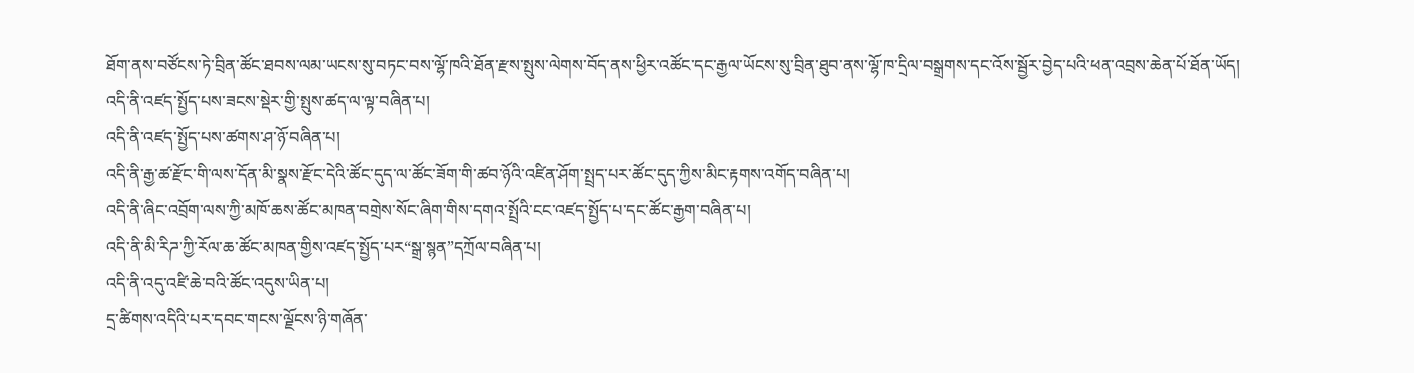ཐོག་ནས་བཙོངས་ཏེ་བྲིན་ཚོང་ཐབས་ལམ་ཡངས་སུ་བཏང་བས་ལྷོ་ཁའི་ཐོན་རྫས་སྤུས་ལེགས་བོད་ནས་ཕྱིར་འཚོང་དང་རྒྱལ་ཡོངས་སུ་བྲིན་ཐུབ་ནས་ལྷོ་ཁ་དྲིལ་བསྒྲགས་དང་འོས་སྦྱོར་བྱེད་པའི་ཕན་འབྲས་ཆེན་པོ་ཐོན་ཡོད།
འདི་ནི་འཛད་སྤྱོད་པས་ཟངས་སྡེར་གྱི་སྤུས་ཚད་ལ་ལྟ་བཞིན་པ།
འདི་ནི་འཛད་སྤྱོད་པས་ཚགས་ཤ་ཉོ་བཞིན་པ།
འདི་ནི་རྒྱ་ཚ་རྫོང་གི་ལས་དོན་མི་སྣས་རྫོང་དེའི་ཚོང་དུད་ལ་ཚོང་ཟོག་གི་ཚབ་ཉོའི་འཛིན་ཤོག་སྤྲད་པར་ཚོང་དུད་ཀྱིས་མིང་རྟགས་འགོད་བཞིན་པ།
འདི་ནི་ཞིང་འབྲོག་ལས་ཀྱི་མཁོ་ཆས་ཚོང་མཁན་བགྲེས་སོང་ཞིག་གིས་དགའ་སྤྲོའི་ངང་འཛད་སྤྱོད་པ་དང་ཚོང་རྒྱག་བཞིན་པ།
འདི་ནི་མི་རིཌ་ཀྱི་རོལ་ཆ་ཚོང་མཁན་གྱིས་འཛད་སྤྱོད་པར“སྒྲ་སྙན”དཀྲོལ་བཞིན་པ།
འདི་ནི་འདུ་འཛི་ཆེ་བའི་ཚོང་འདུས་ཡིན་པ།
དྲ་ཚིགས་འདིའི་པར་དབང་གངས་ལྗོངས་ཉི་གཞོན་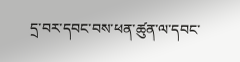དྲ་བར་དབང་བས་ཕན་ཚུན་ལ་དབང་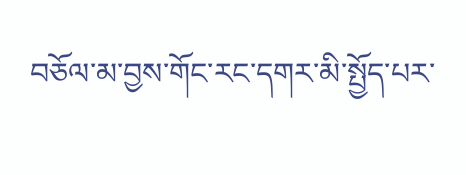བཅོལ་མ་བྱས་གོང་རང་དགར་མི་སྤྱོད་པར་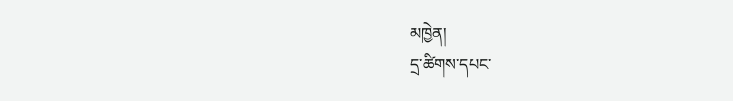མཁྱེན།
དྲ་ཚིགས་དཔང་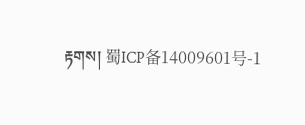རྟགས། 蜀ICP备14009601号-1